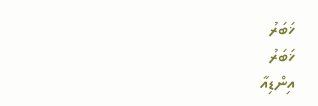ޚަބަރު
ޚަބަރު
އިންޑިއާ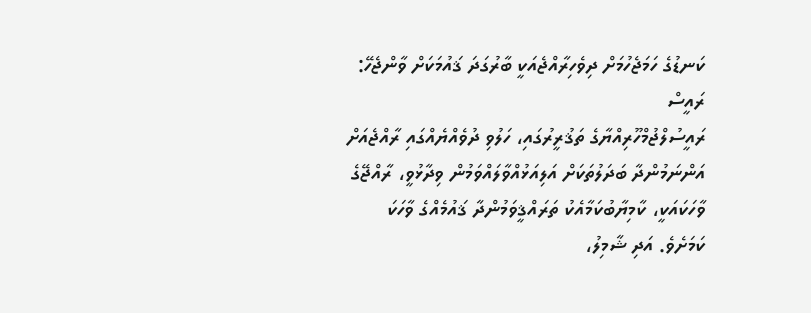ކަނޑުގެ ހަމަޖެހުމަށް ދިވެހިރާއްޖެއަކީ ބާރުގަދަ ޤައުމަކަށް ވާންޖެހޭ: ރައީސް
ރައީސުލްޖުމްހޫރިއްޔާގެ ތަޤުރީރުގައި، ހަލުވި ދުވެއްޔެއްގައި ރާއްޖެއަށް އަންނަމުންދާ ބަދަލުތަކަށް އަލިއަޅުއްވާލައްވަމުން ވިދާޅުވީ، ރާއްޖޭގެ ވާހަކައަކީ، ކާމިޔާބުކަމާއެކު ތަރައްޤީވަމުންދާ ޤައުމެއްގެ ވާހަކަ ކަމަށެވެ. އަދި ޝާމިލު،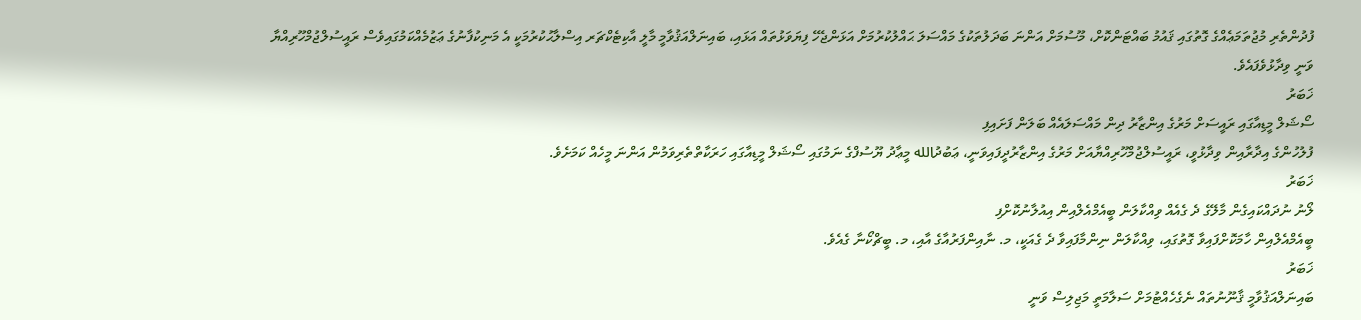ފުދުންތެރި މުޖުތަމަޢެއްގެ ގޮތުގައި ޤައުމު ބައްޓަންކޮށް، މޫސުމަށް އަންނަ ބަދަލުތަކުގެ މައްސަލަ ޙައްލުކުރުމަށް އަޅަންޖެހޭ ފިޔަވަޅުތައް އަޅައި، ބައިނަލްއަޤުވާމީ މާލީ އާކިޓެކްޗަރ އިސްލާޙުކުރުމަކީ އެ މަނިކުފާނުގެ ޢަޒުމެއްކަމުގައިވެސް ރައީސުލްޖުމްހޫރިއްޔާ ވަނީ ވިދާޅުވެފައެވެ.
ޚަބަރު
ސޯޝަލް މީޑިއާގައި ރައީސަށް މަރުގެ އިންޒާރު ދިން މައްސަލައެއް ބަލަން ފަށައިފި
ފުލުހުންގެ އިދާރާއިން ވިދާޅުވީ، ރައީސުލްޖުމްހޫރިއްޔާއަށް މަރުގެ އިންޒާރުދީފައިވަނީ، ޢަބުދުالله މީޢާދު ޔޫސުފްގެ ނަމުގައި ސޯޝަލް މީޑިއާގައި ހަރަކާތްތެރިވަމުން އަންނަ މީހެއް ކަމަށެވެ.
ޚަބަރު
ލޯނު ނުދައްކައިގެން މާލޭގެ ދެ ގެއެއް ވިއްކާލަން ބީއެމްއެލްއިން އިއުލާނުކޮށްފި
ބީއެމްއެލްއިން ހާމަކޮށްފައިވާ ގޮތުގައި، ވިއްކާލަން ނިންމާފައިވާ ދެ ގެއަކީ، މ. ނާއިންފަރުއާގެ އާއި، މ. ބީޗްކޯނާ ގެއެވެ.
ޚަބަރު
ބައިނަލްއަޤުވާމީ ޤާނޫނުތައް ނެގެހެއްޓުމަށް ސަލާމަތީ މަޖިލިސް ވަނީ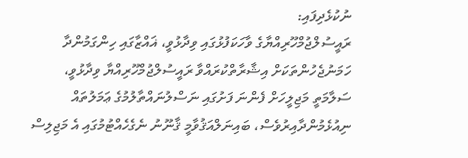ނުކުޅެދިފައި:
ރައީސުލްޖުމްހޫރިއްޔާގެ ވާހަކަފުޅުގައި ވިދާޅުވީ، ޣައްޒާގައި ހިންގަމުންދާ ހަމަނުޖެހުންތަކަށް އިޝާރާތްކުރައްވާ ރައީސުލްޖުމްހޫރިއްޔާ ވިދާޅުވީ، ސަލާމަތީ މަޖިލީހަށް ފެންނަ ފަށުގައި ނަސްލުނައްތާލުމުގެ ޢަމަލުތައް ނިއުޅެމުންދާއިރުވެސް، ބައިނަލްއަޤުވާމީ ޤާނޫނު ނެގެހެއްޓުމުގައި އެ މަޖިލިސް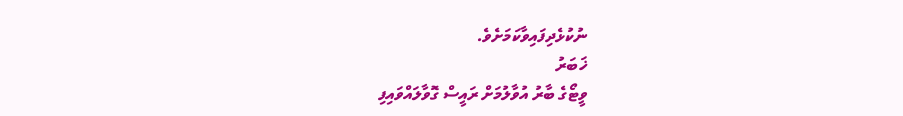ނުކުޅެދިފައިވާކަމަށެވެ.
ޚަބަރު
ވީޓޯގެ ބާރު އުވާލުމަށް ރައީސް ގޮވާލައްވައިފި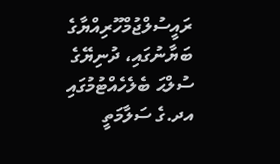ރައީސުލްޖުމްހޫރިއްޔާގެ ބަޔާނުގައި، ދުނިޔޭގެ ސުލްޙަ ބެލެހެއްޓުމުގައި އދ.ގެ ސަލާމަތީ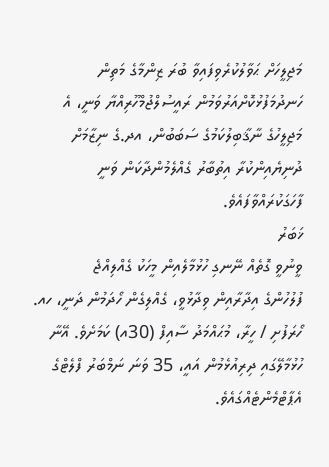މަޖިލީހަށް ޙަވާލުކުރެވިފައިވާ ބުރަ ޒިންމާގެ މަތިން ހަނދުމަފުޅުކޮށްއަރުވަމުން ރައީސުލްޖުމްހޫރިއްޔާ ވަނީ، އެ މަޖިލީހުގެ ނާޤާބިލުކަމުގެ ސަބަބުން، އދ.ގެ ނިޒާމަށް ދުނިޔެއިންކުރާ އިތުބާރު ގެއްލެމުންދާކަން ވަނީ ފާހަގަކުރައްވާފައެވެ.
ޚަބަރު
ވީނުވީ ގޮތެއް ނޭނގި ހުޅުމާލެއިން މީހަކު ގެއްލިއްޖެ
ފުލުހުންގެ އިދާރާއިން ވިދާޅުވީ، ގެއްލިގެން ހޯދަމުން ދަނީ، ހއ. ހޯރަފުށި / ހީރާ، މުޙައްމަދު ސާއިފް (30އ) ކަމަށެވެ. އޭނާ ހުޅުމާލޭގައި ދިރިއުޅެމުން އައީ، 35 ވަނަ ނަމްބަރު ފްލެޓްގެ އެޕާޓްމެންޓެއްގައެވެ.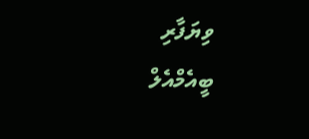ވިޔަފާރި
ބީއެމްއެލް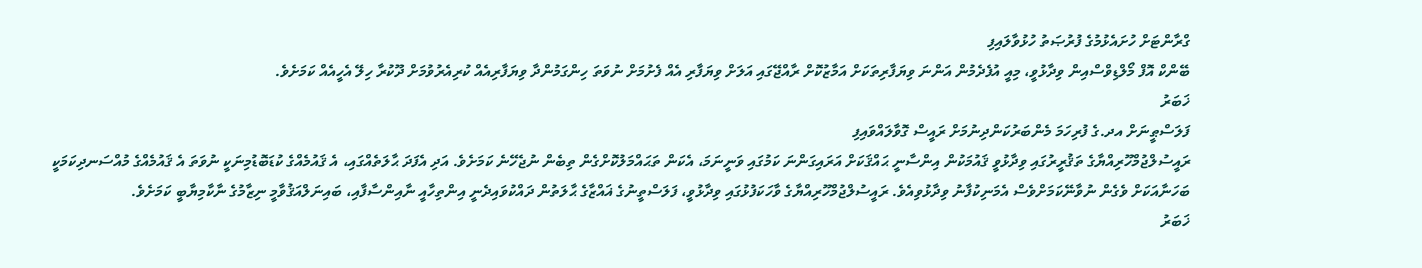ގްރާންޓަށް ހުށައެޅުމުގެ ފުރުޞަތު ހުޅުވާލައިފި
ބޭންކް އޮފް މޯލްޑިވްސްއިން ވިދާޅުވީ، މިއީ އުފެދެމުން އަންނަ ވިޔަފާރިތަކަށް އަމާޒުކޮށް ރާއްޖޭގައި އަލަށް ވިޔަފާރި އެއް ފެށުމަށް ނުވަތަ ހިންގަމުންދާ ވިޔަފާރިއެއް ކުރިއެރުވުމަށް ދޫކުރާ ހިލޭ އެހީއެއް ކަމަށެވެ.
ޚަބަރު
ފަލަސްޠީނަށް އދ.ގެ ފުރިހަމަ މެންބަރުކަންދިނުމަށް ރައީސް ގޮވާލައްވައިފި
ރައީސުލްޖުމްހޫރިއްޔާގެ ތަޤުރީރުގައި ވިދާޅުވީ ޤައުމަކުން އިންސާނީ ޙައްޤަކަށް އަރައިގަންނަ ކަމުގައި ވަނީނަމަ، އެކަން ތަޙައްމަލުކޮށްގެން ތިބެން ނުޖެހޭނެ ކަމަށެވެ. އަދި އެފަދަ ޙާލަތެއްގައި، އެ ޤައުމެއްގެ ކުޑަބޮޑުމިނަކީ ނުވަތަ އެ ޤައުމެއްގެ މުއްސަނދިކަމަކީ ބަހަނާއަކަށް ވެގެން ނުވާނޭކަމަށްވެސް އެމަނިކުފާނު ވިދާޅުވިއެވެ. ރައީސުލްޖުމްހޫރިއްޔާގެ ވާހަކަފުޅުގައި ވިދާޅުވީ، ފަލަސްތީނުގެ ޣައްޒާގެ ޙާލަތުން ދައްކުވައިދެނީ އިންތިހާއީ ނާއިންސާފާއި، ބައިނަލްއަޤުވާމީ ނިޒާމުގެ ނާކާމިޔާބީ ކަމަށެވެ.
ޚަބަރު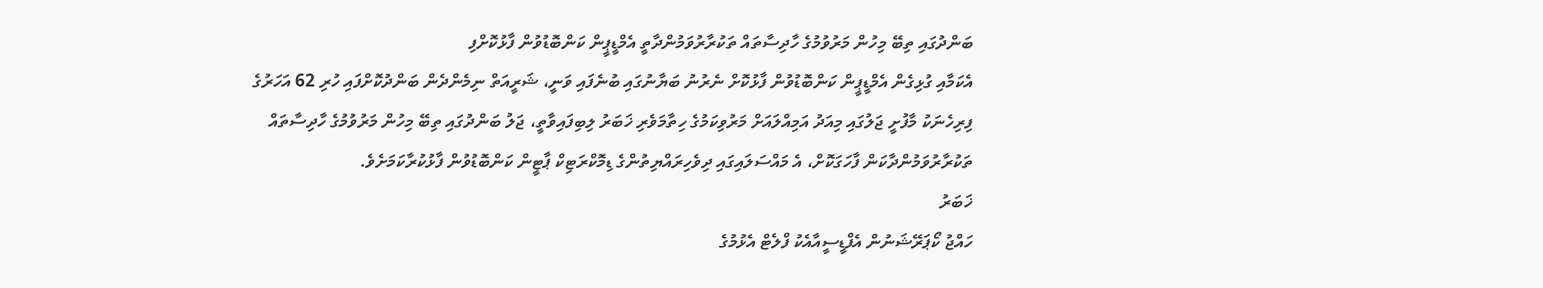ބަންދުގައި ތިބޭ މިހުން މަރުވުމުގެ ހާދިސާތައް ތަކުރާރުވަމުންދާތީ އެމްޑީޕީން ކަންބޮޑުވުން ފާޅުކޮށްފި
އެކަމާއި ގުޅިގެން އެމްޑީޕީން ކަންބޮޑުވުން ފާޅުކޮށް ނެރުނު ބަޔާނުގައި ބުނެފައި ވަނީ، ޝަރީއަތް ނިމެންދެން ބަންދުކޮށްފައި ހުރި 62 އަހަރުގެ ފިރިހެނަކު މާފުށީ ޖަލުގައި މިއަދު އަމިއްލައަށް މަރުވިކަމުގެ ހިތާމަވެރި ޚަބަރު ލިބިފައިވާތީ، ޖަލު ބަންދުގައި ތިބޭ މިހުން މަރުވުމުގެ ހާދިސާތައް ތަކުރާރުވަމުންދާކަން ފާހަގަކޮށް، އެ މައްސަލައިގައި ދިވެހިރައްޔިތުންގެ ޑިމޮކްރަޓިކް ޕާޓީން ކަންބޮޑުވުން ފާޅުކުރާކަމަށެވެ.
ޚަބަރު
ހައްޖު ކޯޕަރޭޝަނުން އެފްޑީސީއާއެކު ފްލެޓް އެޅުމުގެ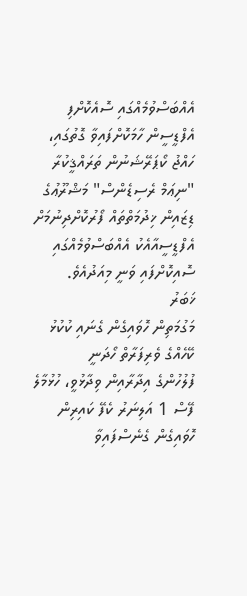އެއްބަސްވުމެއްގައި ސޮއެކޮށްފި
އެފްޑީސީން ހާމަކޮށްފައިވާ ގޮތުގައި، ހައްޖު ކޯޕަރޭޝަނުން ތަރައްޤީކުރާ "ނިޢަމް ރެސިޑެންސް" މަޝްރޫޢުގެ ޑިޒައިން ޚިދުމަތްތައް ފޯރުކޮށްދިނުމަށް އެފްޑީސީއާއެކު އެއްބަސްވުމެއްގައި ސޮއިކޮށްފައި ވަނީ މިއަދުއެވެ.
ޚަބަރު
މަގުމަތިން ހޮވައިގެން ގެނައި ކުކުޅު ކޭހެއްގެ ވެރިފަރާތް ހޯދަނީ
ފުލުހުންގެ އިދާރާއިން ވިދާޅުވީ، ހުޅުމާލެ ފޭސް 1 އަލިނަރު ކެފޭ ކައިރިން ހޮވައިގެން ގެނެސްފައިވާ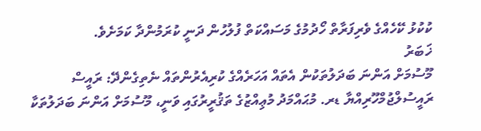ކުކުޅު ކޭހެއްގެ ވެރިފަރާތް ހޯދުމުގެ މަސައްކަތް ފުލުހުން ދަނީ ކުރަމުންދާ ކަމަށެވެ.
ޚަބަރު
މޫސުމަށް އަންނަ ބަދަލުތަކުން އެތައް އަހަރެއްގެ ކުރިއެރުންތައް ނެތިގެންދޭ: ރައީސް
ރައީސުލްޖުމްހޫރިއްޔާ ޑރ. މުޙައްމަދު މުޢިއްޒުގެ ތަޤުރީރުގައި ވަނީ، މޫސުމަށް އަންނަ ބަދަލުތަކާ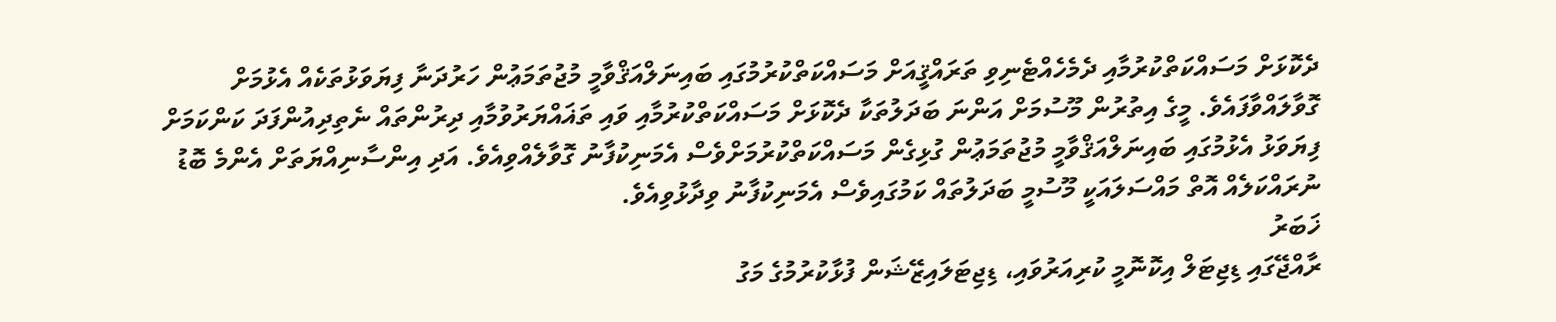ދެކޮޅަށް މަސައްކަތްކުރުމާއި ދެމެހެއްޓެނިވި ތަރައްޤީއަށް މަސައްކަތްކުރުމުގައި ބައިނަލްއަޤްވާމީ މުޖުތަމަޢުން ހަރުދަނާ ފިޔަވަޅުތަކެއް އެޅުމަށް ގޮވާލައްވާފައެވެ. މީގެ އިތުރުން މޫސުމަށް އަންނަ ބަދަލުތަކާ ދެކޮޅަށް މަސައްކަތްކުރުމާއި ވައި ތަޣައްޔަރުވުމާއި ދިރުންތައް ނެތިދިއުންފަދަ ކަންކަމަށް ފިޔަވަޅު އެޅުމުގައި ބައިނަލްއަޤްވާމީ މުޖުތަމަޢުން ގުޅިގެން މަސައްކަތްކުރުމަށްވެސް އެމަނިކުފާނު ގޮވާލެއްވިއެވެ. އަދި އިންސާނިއްޔަތަށް އެންމެ ބޮޑު ނުރައްކަލެއް އޮތް މައްސަލައަކީ މޫސުމީ ބަދަލުތައް ކަމުގައިވެސް އެމަނިކުފާނު ވިދާޅުވިއެވެ.
ޚަބަރު
ރާއްޖޭގައި ޑިޖިޓަލް އިކޮނޮމީ ކުރިއަރުވައި، ޑިޖިޓަލައިޒޭޝަން ފުޅާކުރުމުގެ މަގު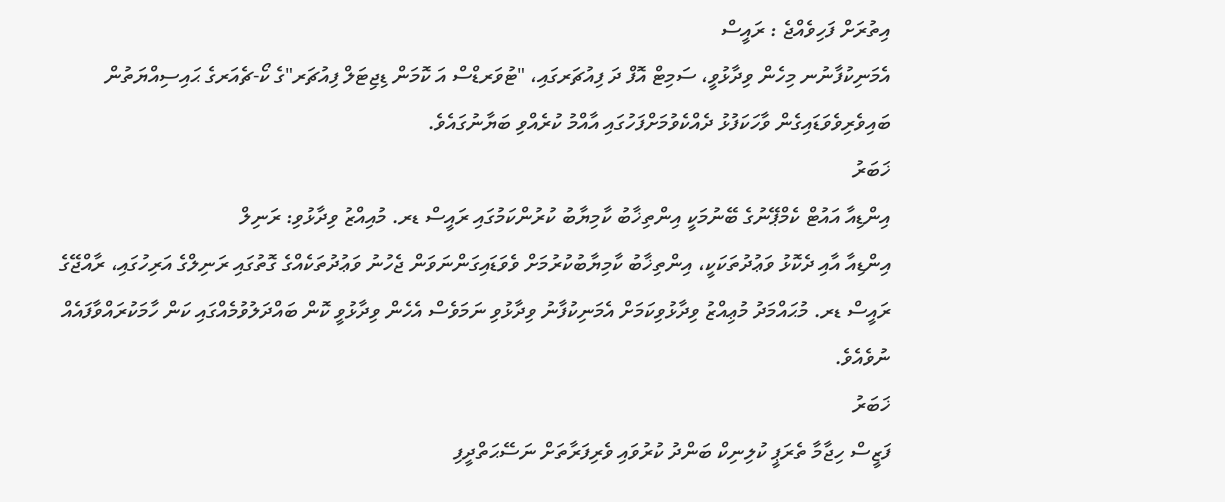އިތުރަށް ފަހިވެއްޖެ : ރައީސް
އެމަނިކުފާނުނ މިހެން ވިދާޅުވީ، ސަމިޓް އޮފް ދަ ފިއުޗަރގައި، "ޓުވަރޑްސް އަ ކޮމަން ޑިޖިޓަލް ފިއުޗަރ"ގެ ކޯ-ޗެއަރގެ ޙައިސިއްޔަތުން ބައިވެރިވެވަޑައިގެން ވާހަކަފުޅު ދެއްކެވުމަށްފަހުގައި އާއްމު ކުރެއްވި ބަޔާނުގައެވެ.
ޚަބަރު
އިންޑިއާ އައުޓް ކެމްޕޭނުގެ ބޭނުމަކީ އިންތިޚާބު ކާމިޔާބު ކުރުންކަމުގައި ރައީސް ޑރ. މުއިއްޒު ވިދާޅުވި: ރަނިލް
އިންޑިއާ އާއި ދެކޮޅު ވަޢުދުތަކަކީ، އިންތިޚާބު ކާމިޔާބުކުރުމަށް ވެވަޑައިގަންނަވަން ޖެހުނު ވަޢުދުތަކެއްގެ ގޮތުގައި ރަނިލްގެ އަރިހުގައި، ރާއްޖޭގެ ރައީސް ޑރ. މުޙައްމަދު މުޢިއްޒު ވިދާޅުވިކަމަށް އެމަނިކުފާނު ވިދާޅުވި ނަމަވެސް އެހެން ވިދާޅުވީ ކޮން ބައްދަލުވުމެއްގައި ކަން ހާމަކުރައްވާފައެއް ނުވެއެވެ.
ޚަބަރު
ފަޒީސް ހިޖާމާ ތެރަޕީ ކުލިނިކް ބަންދު ކުރުވައި ވެރިފަރާތަށް ނަސޭޙަތްދީފި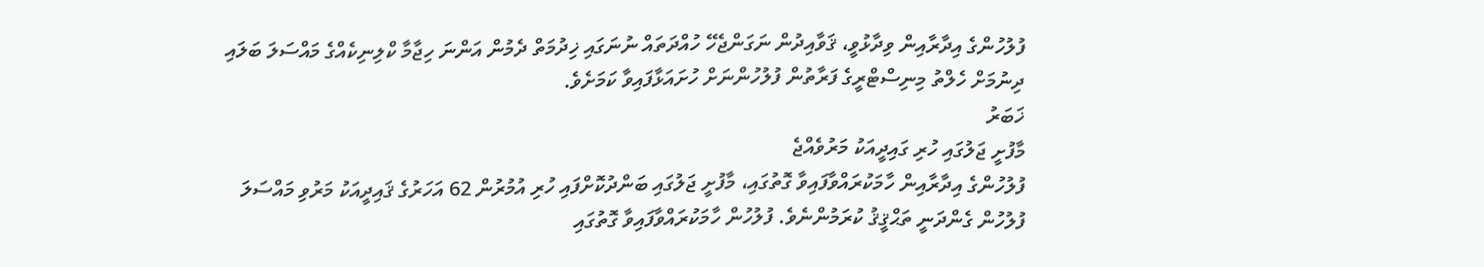ފުލުހުންގެ އިދާރާއިން ވިދާޅުވީ، ޤަވާއިދުން ނަގަންޖެހޭ ހުއްދަތައް ނުނަގައި ޚިދުމަތް ދެމުން އަންނަ ހިޖާމާ ކްލިނިކެއްގެ މައްސަލަ ބަލައި ދިނުމަށް ހެލްތު މިނިސްޓްރީގެ ފަރާތުން ފުލުހުންނަށް ހުށައަޅާފައިވާ ކަމަށެވެ.
ޚަބަރު
މާފުށީ ޖަލުގައި ހުރި ގައިދީއަކު މަރުވެއްޖެ
ފުލުހުންގެ އިދާރާއިން ހާމަކުރައްވާފައިވާ ގޮތުގައި، މާފުށީ ޖަލުގައި ބަންދުކޮށްފައި ހުރި އުމުރުން 62 އަހަރުގެ ޤައިދީއަކު މަރުވި މައްސަލަ ފުލުހުން ގެންދަނީ ތަޙްޤީޤު ކުރަމުންނެވެ. ފުލުހުން ހާމަކުރައްވާފައިވާ ގޮތުގައި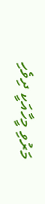މަރުވި މީހާއަކީ ދިވެހި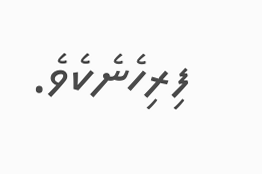ފިރިހެނެކެވެ.